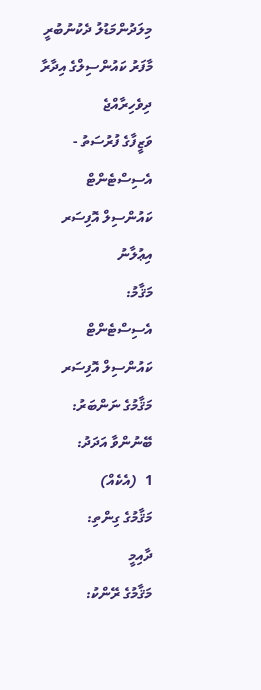މިލަދުންމަޑުލު ދެކުނުބުރީ މާފަރު ކައުންސިލްގެ އިދާރާ
ދިވެހިރާއްޖެ
ވަޒީފާގެ ފުރުސަތު - އެސިސްޓެންޓް ކައުންސިލް އޮފިސަރ
އިޢުލާނު
މަޤާމު:
އެސިސްޓެންޓް ކައުންސިލް އޮފިސަރ
މަޤާމުގެ ނަންބަރު:
ބޭނުންވާ އަދަދު:
1  (އެކެއް)
މަޤާމުގެ ގިންތި:
ދާއިމީ
މަޤާމުގެ ރޭންކު: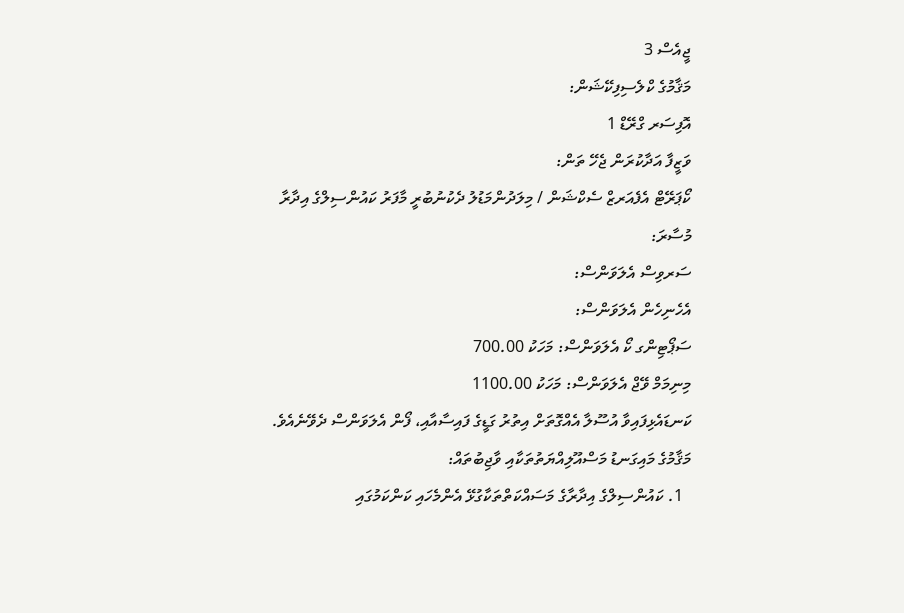ޖީއެސް 3
މަޤާމުގެ ކްލެސިފިކޭޝަން:
އޮފިސަރ ގްރޭޑް 1
ވަޒީފާ އަދާކުރަން ޖެހޭ ތަން:
ކޯޕަރޭޓް އެފެއަރޒް ސެކްޝަން / މިލަދުންމަޑުލު ދެކުނުބުރީ މާފަރު ކައުންސިލްގެ އިދާރާ
މުސާރަ:
ސަރވިސް އެލަވަންސް:
އެހެނިހެން އެލަވަންސް:
ސަޕޯޓިންގ ކޯ އެލަވަންސް: މަހަކު 700.00
މިނިމަމް ވޭޖް އެލަވަންސް: މަހަކު 1100.00
ކަނޑައެޅިފައިވާ އުސޫލާ އެއްގޮތަށް އިތުރު ގަޑީގެ ފައިސާއާއި، ފޯން އެލަވަންސް ދެވޭނެއެވެ.
މަޤާމުގެ މައިގަނޑު މަސްއޫލިއްޔަތުތަކާއި ވާޖިބުތައް:
  1. ކައުންސިލްގެ އިދާރާގެ މަސައްކަތްތަކާގުޅޭ އެންމެހައި ކަންކަމުގައި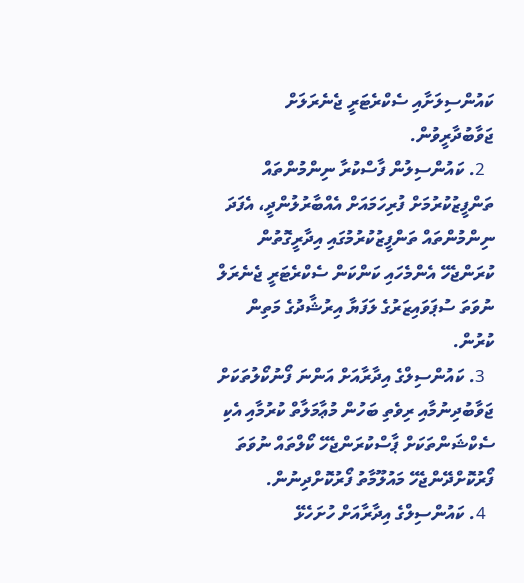ކައުންސިލަށާއި ސެކްރެޓަރީ ޖެނެރަލަށް ޖަވާބުދާރީވުން.
  2. ކައުންސިލުން ފާސްކުރާ ނިންމުންތައް ތަންފީޒުކުރުމަށް ފުރިހަމައަށް އެއްބާރުލުންދީ، އެފަދަ ނިންމުންތައް ތަންފީޒުކުރުމުގައި އިދާރީގޮތުން ކުރަންޖެހޭ އެންމެހައި ކަންކަން ސެކްރެޓަރީ ޖެނެރަލް ނުވަތަ ސުޕަވައިޒަރުގެ ލަފަޔާ އިރުޝާދުގެ މަތިން ކުރުން.
  3. ކައުންސިލްގެ އިދާރާއަށް އަންނަ ފޯނުކޯލުތަކަށް ޖަވާބުދިނުމާއި ރިވެތި ބަހުން މުޢާމަލާތް ކުރުމާއި އެކި ސެކްޝަންތަކަށް ޕާސްކުރަންޖެހޭ ކޯލްތައް ނުވަތަ ފޯރުކޮށްދޭންޖެހޭ މައުލޫމާތު ފޯރުކޮށްދިނުން.
  4. ކައުންސިލްގެ އިދާރާއަށް ހުށަހެޅޭ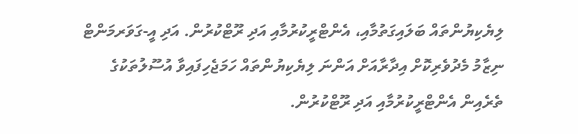ލިޔެކިޔުންތައް ބަލައިގަތުމާއި، އެންޓްރީކުރުމާއި އަދި ރޫޓްކުރުން. އަދި އީ-ގަވަރމަންޓް ނިޒާމު މެދުވެރިކޮށް އިދާރާއަށް އަންނަ ލިޔެކިޔުންތައް ހަމަޖެހިފައިވާ އުސޫލުތަކުގެ ތެރެއިން އެންޓްރީކުރުމާއި އަދި ރޫޓްކުރުން.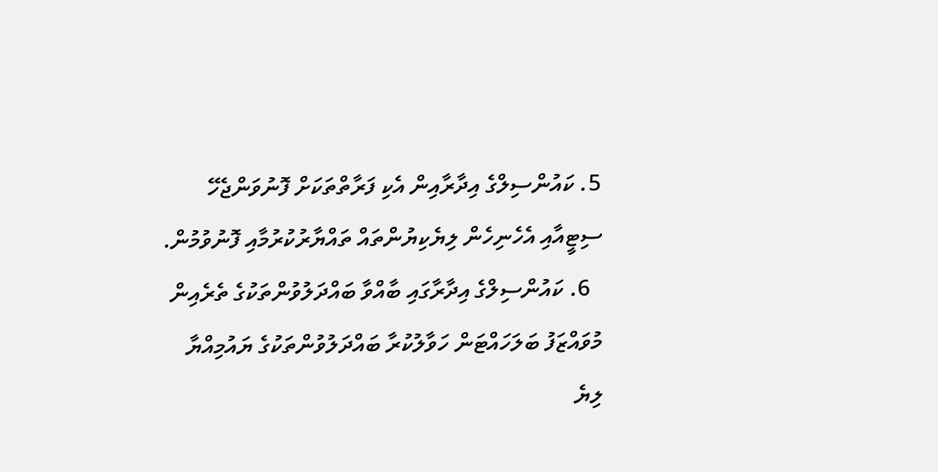5. ކައުންސިލްގެ އިދާރާއިން އެކި ފަރާތްތަކަށް ފޮނުވަންޖެހޭ ސިޓީއާއި އެހެނިހެން ލިޔެކިޔުންތައް ތައްޔާރުކުރުމާއި ފޮނުވުމުން.
  6. ކައުންސިލްގެ އިދާރާގައި ބާއްވާ ބައްދަލުވުންތަކުގެ ތެރެއިން މުވައްޒަފު ބަލަހައްޓަން ހަވާލުކުރާ ބައްދަލުވުންތަކުގެ ޔައުމިއްޔާ ލިޔެ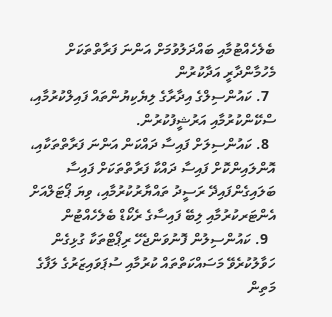ބެލެހެއްޓުމާއި ބައްދަލުވުމަށް އަންނަ ފަރާތްތަކަށް މެހުމާންދާރީ އަދާކުރުން
  7. ކައުންސިލްގެ އިދާރާގެ ލިޔެކިޔުންތައް ފައިލްކުރުމާއި، ސްކޭންކުރުމާއި އަރުޝީފުކުރުން.
  8. ކައުންސިލަށް ފައިސާ ދައްކަން އަންނަ ފަރާތްތަކާއި، އޮންލައިންކޮށް ފައިސާ ދައްކާ ފަރާތްތަކަށް ފައިސާ ބަލައިގެންފައިދޭ ރަސީދު ތައްޔާރުކުރުމާއި، ވިޔަ ޕޯޓަލްއަށް އެންޓަރކުރުމާއި ލިބޭ ފައިސާގެ ރެކޯޑް ބެލެހެއްޓުން
  9. ކައުންސިލުން ފޮނުވަންޖެހޭ ރިޕޯޓްތަކާ ގުޅިގެން ހަވާލުކުރެވޭ މަސައްކަތްތައް ކުރުމާއި ސުޕަވައިޒަރުގެ ލަފާގެ މަތިން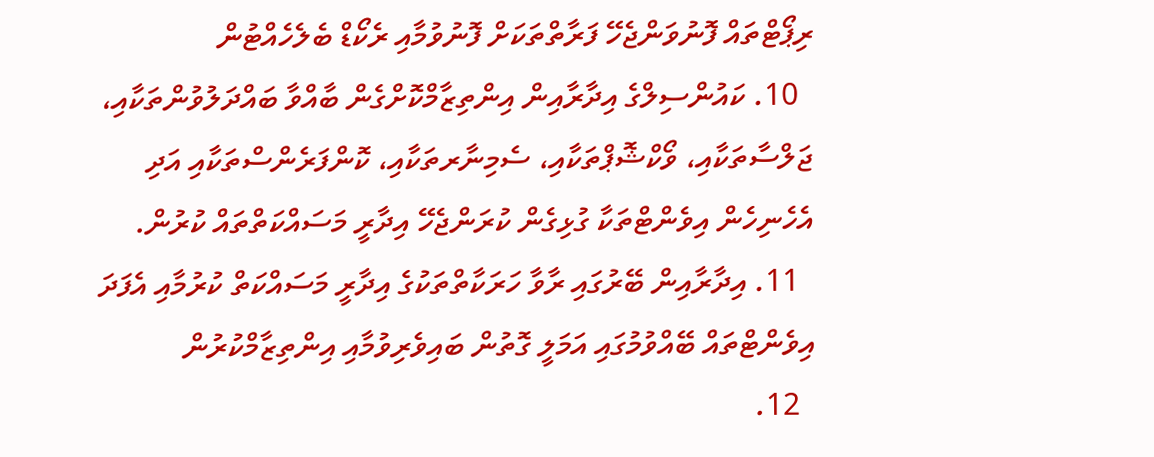ރިޕޯޓްތައް ފޮނުވަންޖެހޭ ފަރާތްތަކަށް ފޮނުވުމާއި ރެކޯޑް ބެލެހެއްޓުން
  10. ކައުންސިލްގެ އިދާރާއިން އިންތިޒާމްކޮށްގެން ބާއްވާ ބައްދަލުވުންތަކާއި، ޖަލްސާތަކާއި، ވޯކްޝޮޕްތަކާއި، ސެމިނާރތަކާއި، ކޮންފަރެންސްތަކާއި އަދި އެހެނިހެން އިވެންޓްތަކާ ގުޅިގެން ކުރަންޖެހޭ އިދާރީ މަސައްކަތްތައް ކުރުން.
  11. އިދާރާއިން ބޭރުގައި ރާވާ ހަރަކާތްތަކުގެ އިދާރީ މަސައްކަތް ކުރުމާއި އެފަދަ އިވެންޓްތައް ބޭއްވުމުގައި އަމަލީ ގޮތުން ބައިވެރިވުމާއި އިންތިޒާމްކުރުން
  12.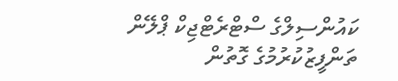ކައުންސިލްގެ ސްޓްރެޓްޖިކް ޕްލޭން ތަންފީޒުކުރުމުގެ ގޮތުން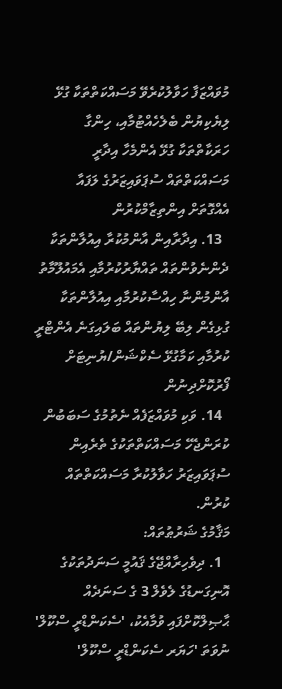މުވައްޒަފާ ހަވާލުކުރެވޭ މަސައްކަތްތަކާ ގުޅޭ ލިޔެކިޔުން ބެލެހެއްޓުމާއި، ހިންގާ ހަރަކާތްތަކާ ގުޅޭ އެންމެހާ އިދާރީ މަސައްކަތްތައް ސުޕަވައިޒަރުގެ ލަފައާ އެއްގޮތަށް އިންތިޒާމްކުރުން
  13. އިދާރާއިން އާންމުކުރާ އިއުލާންތަކާ ދެންނެވުންތައް ތައްޔާރުކުރުމާއި އެމައުލޫމާތު އާންމުންނާ ހިއްސާކުރުމާއި އިއުލާންތަކާ ގުޅިގެން ލިބޭ ލިޔުންތައް ބަލައިގަނެ އެންޓްރީ ކުރުމާއި ކަމާގުޅޭ ސެކްޝަން/ޔުނިޓަށް ފޯރުކޮށްދިނުން
  14. ވަކި މުވައްޒަފެއް ނެތުމުގެ ސަބަބުން ކުރަންޖެހޭ މަސައްކަތްތަކުގެ ތެރެއިން ސުޕަވައިޒަރު ހަވާލުކުރާ މަސައްކަތްތައް ކުރުން.
މަޤާމުގެ ޝަރުޠުތައް:
  1. ދިވެހިރާއްޖޭގެ ޤައުމީ ސަނަދުތަކުގެ އޮނިގަނޑުގެ ލެވެލް 3 ގެ ސަނަދެއް ޙާޞިލްކޮށްފައި ވުމާއެކު، 'ސެކަންޑްރީ ސްކޫލް' ނުވަތަ 'ހަޔަރ ސެކަންޑްރީ ސްކޫލް'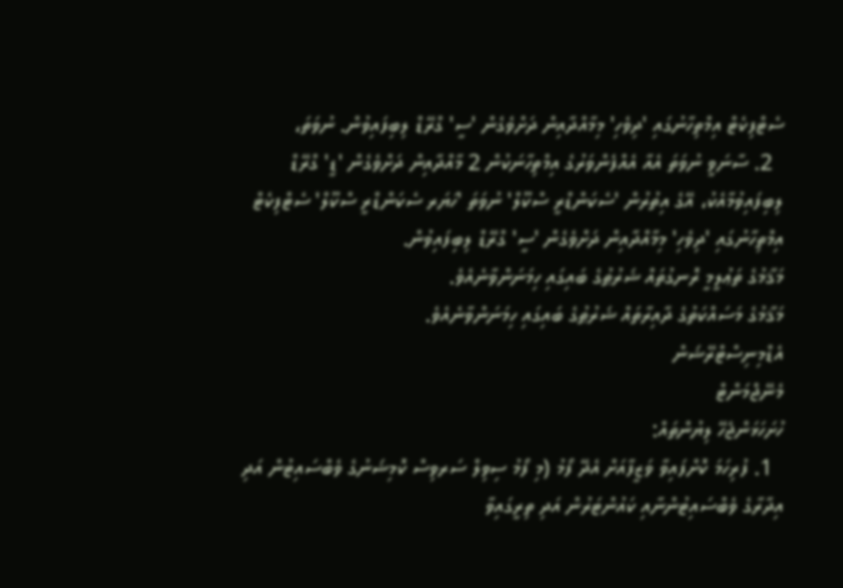ސެޓްފިކެޓް އިމްތިހާނުގައި 'ދިވެހި' މިމާއްދާއިން ދަށްވެގެން 'ސީ' ގްރޭޑް ލިބިފައިވުން. ނުވަތަ،
  2. ސާނަވީ ނުވަތަ އެއާ އެއްފެންވަރުގެ އިމްތިހާނަކުން 2 މާއްދާއިން ދަށްވެގެން 'ޑީ' ގްރޭޑް ލިބިފައިވުމާއެކު، އޭގެ އިތުރުން 'ސެކަންޑްރީ ސްކޫލް' ނުވަތަ 'ހަޔަރ ސެކަންޑްރީ ސްކޫލް' ސެޓްފިކެޓް އިމްތިހާނުގައި 'ދިވެހި' މިމާއްދާއިން ދަށްވެގެން 'ސީ' ގްރޭޑް ލިބިފައިވުން.
މަޤާމުގެ ތަޢުލީމީ ރޮނގުތައް ޝަރުޠުގެ ބައިގައި ހިމަނަންވާނެއެވެ.
މަޤާމުގެ މަސައްކަތުގެ ދާއިރާތައް ޝަރުޠުގެ ބައިގައި ހިމަނަންވާނެއެވެ.
އެޑްމިނިސްޓްރޭޝަން
މެނޭޖްމަންޓް
ހުށަހަޅަންޖެހޭ ލިޔުންތައް:
  1. ފުރިހަމަ ކޮށްފައިވާ ވަޒީފާއަށް އެދޭ ފޯމު (މި ފޯމު ސިވިލް ސަރވިސް ކޮމިޝަނުގެ ވެބްސައިޓުން އަދި އިދާރާގެ ވެބްސައިޓުންނާއި ކައުންޓަރުން އަދި ތިރީގައިވާ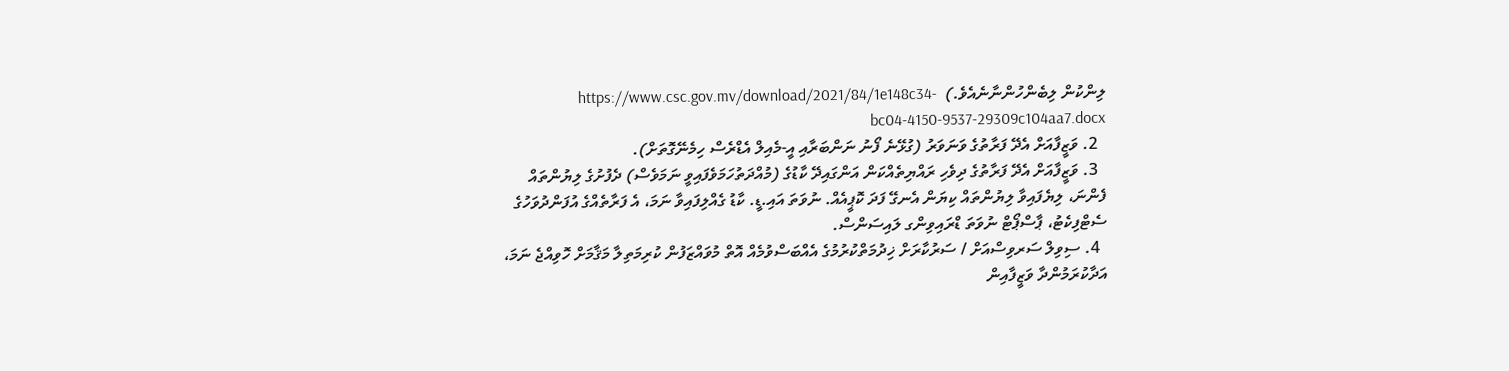ލިންކުން ލިބެންހުންނާނެއެވެ.)  https://www.csc.gov.mv/download/2021/84/1e148c34-bc04-4150-9537-29309c104aa7.docx
  2. ވަޒީފާއަށް އެދޭ ފަރާތުގެ ވަނަވަރު (ގުޅޭނެ ފޯނު ނަންބަރާއި އީ-މެއިލް އެޑްރެސް ހިމެނޭގޮތަށް).
  3. ވަޒީފާއަށް އެދޭ ފަރާތުގެ ދިވެހި ރައްޔިތެއްކަން އަންގައިދޭ ކާޑުގެ (މުއްދަތުހަމަވެފައިވީ ނަމަވެސް) ދެފުށުގެ ލިޔުންތައް ފެންނަ، ލިޔެފައިވާ ލިޔުންތައް ކިޔަން އެނގޭ ފަދަ ކޮޕީއެއް. ނުވަތަ އައި.ޑީ. ކާޑު ގެއްލިފައިވާ ނަމަ، އެ ފަރާތެއްގެ އުފަންދުވަހުގެ ސެޓްފިކެޓު، ޕާސްޕޯޓް ނުވަތަ ޑްރައިވިންގ ލައިސަންސް.
  4. ސިވިލް ސަރވިސްއަށް / ސަރުކާރަށް ޚިދުމަތްކުރުމުގެ އެއްބަސްވުމެއް އޮތް މުވައްޒަފުން ކުރިމަތިލާ މަޤާމަށް ހޮވިއްޖެ ނަމަ، އަދާކުރަމުންދާ ވަޒީފާއިން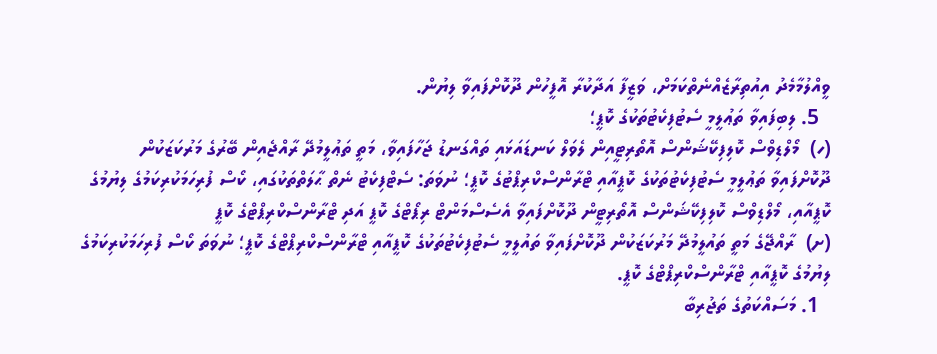ވީއްލުމާމެދު އިއުތިރާޒެއްނެތްކަމަށް، ވަޒީފާ އަދާކުރާ އޮފީހުން ދޫކޮށްފައިވާ ލިޔުން.
  5. ލިބިފައިވާ ތަޢުލީމީ ސެޓުފިކެޓުތަކުގެ ކޮޕީ؛
(ހ)  މޯލްޑިވްސް ކޮލިފިކޭޝަންސް އޮތޯރިޓީއިން ލެވަލް ކަނޑައަޅައި ތައްގަނޑު ޖަހާފައިވާ، މަތީ ތަޢުލީމުދޭ ރާއްޖެއިން ބޭރުގެ މަރުކަޒަކުން ދޫކޮށްފައިވާ ތަޢުލީމީ ސެޓުފިކެޓުތަކުގެ ކޮޕީއާއި ޓްރާންސްކްރިޕްޓުގެ ކޮޕީ؛ ނުވަތަ: ސެޓްފިކެޓު ނެތް ޙާލަތްތަކުގައި، ކޯސް ފުރިހަމަކުރިކަމުގެ ލިޔުމުގެ ކޮޕީއާއި، މޯލްޑިވްސް ކޮލިފިކޭޝަންސް އޮތޯރިޓީން ދޫކޮށްފައިވާ އެސެސްމަންޓް ރިޕޯޓްގެ ކޮޕީ އަދި ޓްރާންސްކްރިޕްޓްގެ ކޮޕީ
(ށ)  ރާއްޖޭގެ މަތީ ތައުލީމުދޭ މަރުކަޒަކުން ދޫކޮށްފައިވާ ތައުލީމީ ސެޓުފިކެޓުތަކުގެ ކޮޕީއާއި ޓްރާންސްކްރިޕްޓްގެ ކޮޕީ؛ ނުވަތަ ކޯސް ފުރިހަމަކުރިކަމުގެ ލިޔުމުގެ ކޮޕީއާއި ޓްރާންސްކްރިޕްޓްގެ ކޮޕީ.
  1. މަސައްކަތުގެ ތަޖުރިބާ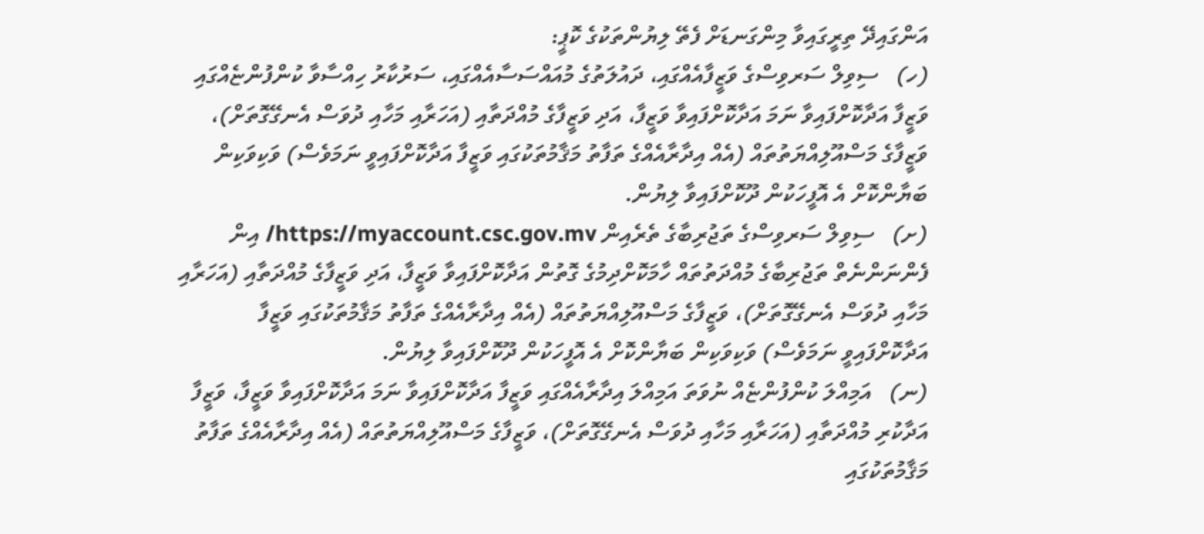އަންގައިދޭ ތިރީގައިވާ މިންގަނޑަށް ފެތޭ ލިޔުންތަކުގެ ކޮޕީ:
(ހ)   ސިވިލް ސަރވިސްގެ ވަޒީފާއެއްގައި، ދައުލަތުގެ މުއައްސަސާއެއްގައި، ސަރުކާރު ހިއްސާވާ ކުންފުންޏެއްގައި ވަޒީފާ އަދާކޮށްފައިވާ ނަމަ އަދާކޮށްފައިވާ ވަޒީފާ، އަދި ވަޒީފާގެ މުއްދަތާއި (އަހަރާއި މަހާއި ދުވަސް އެނގޭގޮތަށް)، ވަޒީފާގެ މަސްއޫލިއްޔަތުތައް (އެއް އިދާރާއެއްގެ ތަފާތު މަޤާމުތަކުގައި ވަޒީފާ އަދާކޮށްފައިވީ ނަމަވެސް) ވަކިވަކިން ބަޔާންކޮށް އެ އޮފީހަކުން ދޫކޮށްފައިވާ ލިޔުން.
(ށ)   ސިވިލް ސަރވިސްގެ ތަޖުރިބާގެ ތެރެއިން https://myaccount.csc.gov.mv/ އިން ފެންނަންނެތް ތަޖުރިބާގެ މުއްދަތުތައް ހާމަކޮށްދިމުގެ ގޮތުން އަދާކޮށްފައިވާ ވަޒީފާ، އަދި ވަޒީފާގެ މުއްދަތާއި (އަހަރާއި މަހާއި ދުވަސް އެނގޭގޮތަށް)، ވަޒީފާގެ މަސްއޫލިއްޔަތުތައް (އެއް އިދާރާއެއްގެ ތަފާތު މަޤާމުތަކުގައި ވަޒީފާ އަދާކޮށްފައިވީ ނަމަވެސް) ވަކިވަކިން ބަޔާންކޮށް އެ އޮފީހަކުން ދޫކޮށްފައިވާ ލިޔުން.
(ނ)   އަމިއްލަ ކުންފުންޏެއް ނުވަތަ އަމިއްލަ އިދާރާއެއްގައި ވަޒީފާ އަދާކޮށްފައިވާ ނަމަ އަދާކޮށްފައިވާ ވަޒީފާ، ވަޒީފާ އަދާކުރި މުއްދަތާއި (އަހަރާއި މަހާއި ދުވަސް އެނގޭގޮތަށް)، ވަޒީފާގެ މަސްއޫލިއްޔަތުތައް (އެއް އިދާރާއެއްގެ ތަފާތު މަޤާމުތަކުގައި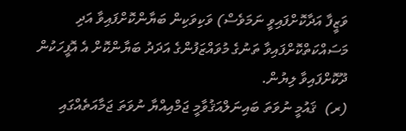ވަޒީފާ އަދާކޮށްފައިވީ ނަމަވެސް) ވަކިވަކިން ބަޔާންކޮށްފައިވާ އަދި މަސައްކަތްކޮށްފައިވާ ތަނުގެ މުވައްޒަފުންގެ އަދަދު ބަޔާންކޮށް އެ އޮފީހަކުން ދޫކޮށްފައިވާ ލިޔުން.
(ރ)  ޤައުމީ ނުވަތަ ބައިނަލްއަޤުވާމީ ޖަމްއިއްޔާ ނުވަތަ ޖަމާއަތެއްގައި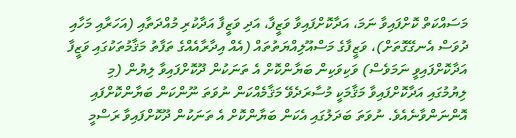މަސައްކަތް ކޮށްފައިވާ ނަމަ، އަދާކޮށްފައިވާ ވަޒީފާ، އަދި ވަޒީފާ އަދާކުރި މުއްދަތާއި (އަހަރާއި މަހާއި ދުވަސް އެނގޭގޮތަށް)، ވަޒީފާގެ މަސްއޫލިއްޔަތުތައް (އެއް އިދާރާއެއްގެ ތަފާތު މަޤާމުތަކުގައި ވަޒީފާ އަދާކޮށްފައިވީ ނަމަވެސް) ވަކިވަކިން ބަޔާންކޮށް އެ ތަނަކުން ދޫކޮށްފައިވާ ލިޔުން (މި ލިޔުމުގައި އަދާކޮށްފައިވާ މަޤާމަކީ މުސާރަދެވޭ މަޤާމެއްކަން ނުވަތަ ނޫންކަން ބަޔާންކޮށްފައި އޮންނަންވާނެއެވެ. ނުވަތަ ބަދަލުގައި އެކަން ބަޔާންކޮށް އެ ތަނަކުން ދޫކޮށްފައިވާ ރަސްމީ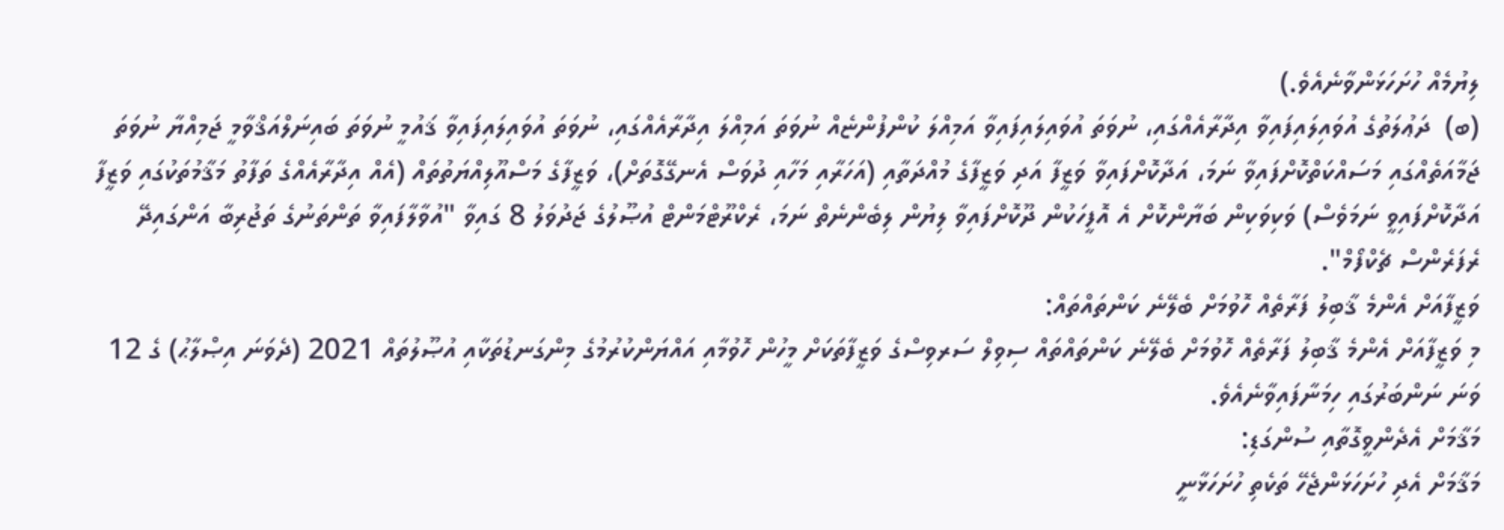ލިޔުމެއް ހުށަހަޅަންވާނެއެވެ.)
(ބ)  ދަޢުލަތުގެ އުވައިލައިފައިވާ އިދާރާއެއްގައި، ނުވަތަ އުވައިލައިފައިވާ އަމިއްލަ ކުންފުންޏެއް ނުވަތަ އަމިއްލަ އިދާރާއެއްގައި، ނުވަތަ އުވައިލައިފައިވާ ޤައުމީ ނުވަތަ ބައިނަލްއަޤްވާމީ ޖަމިއްޔާ ނުވަތަ ޖަމާއަތެއްގައި މަސައްކަތްކޮށްފައިވާ ނަމަ، އަދާކޮށްފައިވާ ވަޒީފާ އަދި ވަޒީފާގެ މުއްދަތާއި (އަހަރާއި މަހާއި ދުވަސް އެނގޭގޮތަށް)، ވަޒީފާގެ މަސްއޫލިއްޔަތުތައް (އެއް އިދާރާއެއްގެ ތަފާތު މަޤާމުތަކުގައި ވަޒީފާ އަދާކޮށްފައިވީ ނަމަވެސް) ވަކިވަކިން ބަޔާންކޮށް އެ އޮފީހަކުން ދޫކޮށްފައިވާ ލިޔުން ލިބެންނެތް ނަމަ، ރެކްރޫޓްމަންޓް އުޞޫލުގެ ޖަދުވަލު 8 ގައިވާ "އުވާލާފައިވާ ތަންތަނުގެ ތަޖުރިބާ އަންގައިދޭ ރެފަރެންސް ޗެކްފޯމް".
ވަޒީފާއަށް އެންމެ ޤާބިލު ފަރާތެއް ހޮވުމަށް ބެލޭނެ ކަންތައްތައް:
މި ވަޒީފާއަށް އެންމެ ޤާބިލު ފަރާތެއް ހޮވުމަށް ބެލޭނެ ކަންތައްތައް ސިވިލް ސަރވިސްގެ ވަޒީފާތަކަށް މީހުން ހޮވުމާއި އައްޔަންކުރުމުގެ މިންގަނޑުތަކާއި އުޞޫލުތައް 2021 (ދެވަނަ އިޞްލާޙު) ގެ 12 ވަނަ ނަންބަރުގައި ހިމަނާފައިވާނެއެވެ.
މަޤާމަށް އެދެންވީގޮތާއި ސުންގަޑި:
މަޤާމަށް އެދި ހުށަހަޅަންޖެހޭ ތަކެތި ހުށަހަޅާނީ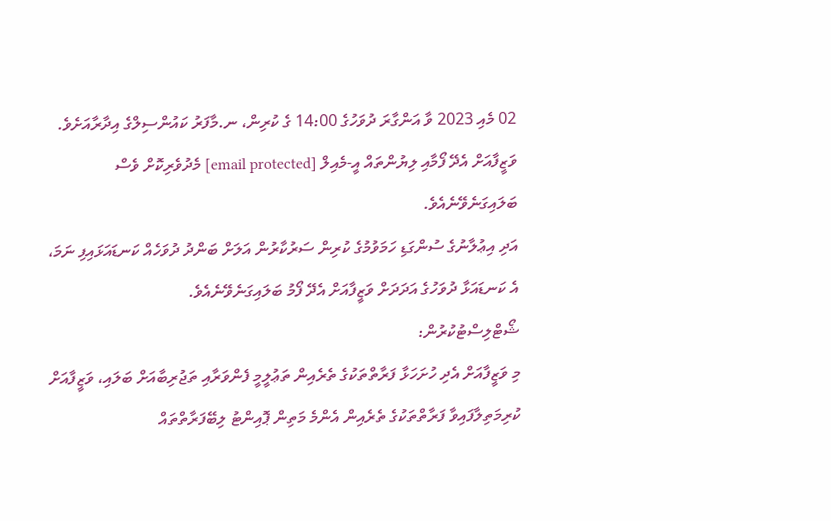02 މެއި 2023 ވާ އަންގާރަ ދުވަހުގެ 14:00 ގެ ކުރިން، ނ.މާފަރު ކައުންސިލްގެ އިދާރާއަށެވެ. ވަޒީފާއަށް އެދޭ ފޯމާއި ލިޔުންތައް އީ-މެއިލް [email protected] މެދުވެރިކޮށް ވެސް ބަލައިގަނެވޭނެއެވެ.
އަދި އިޢުލާނުގެ ސުންގަޑި ހަމަވުމުގެ ކުރިން ސަރުކާރުން އަލަށް ބަންދު ދުވަހެއް ކަނޑައަޅައިފި ނަމަ، އެ ކަނޑައަޅާ ދުވަހުގެ އަދަދަށް ވަޒީފާއަށް އެދޭ ފޯމު ބަލައިގަނެވޭނެއެވެ.
ޝޯޓްލިސްޓުކުރުން:
މި ވަޒީފާއަށް އެދި ހުށަހަޅާ ފަރާތްތަކުގެ ތެރެއިން ތަޢުލީމީ ފެންވަރާއި ތަޖުރިބާއަށް ބަލައި، ވަޒީފާއަށް ކުރިމަތިލާފައިވާ ފަރާތްތަކުގެ ތެރެއިން އެންމެ މަތިން ޕޮއިންޓު ލިބޭފަރާތްތައް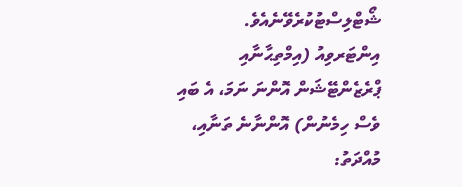ޝޯޓްލިސްޓުކުރެވޭނެއެވެ.
އިންޓަރވިއު (އިމްތިޙާނާއި ޕްރެޒެންޓޭޝަން އޮންނަ ނަމަ، އެ ބައި ވެސް ހިމެނުން) އޮންނާނެ ތަނާއި، މުއްދަތު: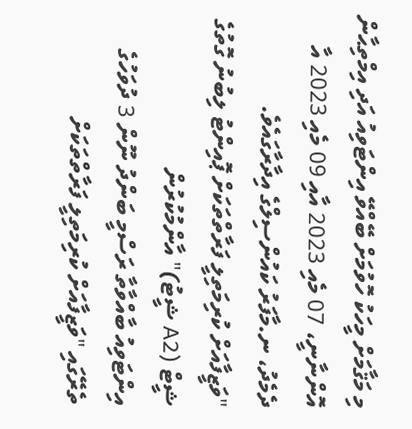މި މަޤާމަށް މީހަކު ހޮވުމަށް ބޭއްވޭ އިންޓަވިއު އަދި އިމްތިޙާން އޮންނާނީ، 07 މެއި 2023 އާއި 09 މެއި 2023 އާ ދެމެދު، ނ.މާފަރު ކައުންސިލްގެ އިދާރާގައެވެ.
"ވަޒީފާއަށް ކުރިމަތިލީ ފަރާތްތަކަށް ޕޮއިންޓު ލިބުނު ގޮތުގެ ޝީޓް (A2 ޝީޓު)" އާންމުކުރުން
އިންޓަވިއު ބާއްވާތާ ރަސްމީ ބަންދު ނޫން 3 ދުވަހުގެ ތެރޭގައި "ވަޒީފާއަށް ކުރިމަތިލީ ފަރާތްތަކަށް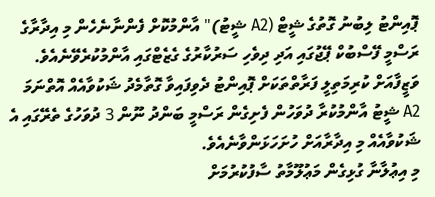ޕޮއިންޓު ލިބުނު ގޮތުގެ ޝީޓް (A2 ޝީޓު)" އާންމުކޮށް ފެންނާނެހެން މި އިދާރާގެ ރަސްމީ ފޭސްބުކް ޕޭޖުގައި އަދި ދިވެހި ސަރުކާރުގެ ގެޒެޓްގައި އާންމުކުރެވޭނެއެވެ. ވަޒީފާއަށް ކުރިމަތިލީ ފަރާތްތަކަށް ޕޮއިންޓު ދެވިފައިވާ ގޮތާމެދު ޝަކުވާއެއް އޮތްނަމަ A2 ޝީޓު އާންމުކުރާ ދުވަހުން ފެށިގެން ރަސްމީ ބަންދު ނޫން 3 ދުވަހުގެ ތެރޭގައި އެ ޝަކުވާއެއް މި އިދާރާއަށް ހުށަހަޅަންވާނެއެވެ.
މި އިޢުލާނާ ގުޅިގެން މަޢުލޫމާތު ސާފުކުރުމަށް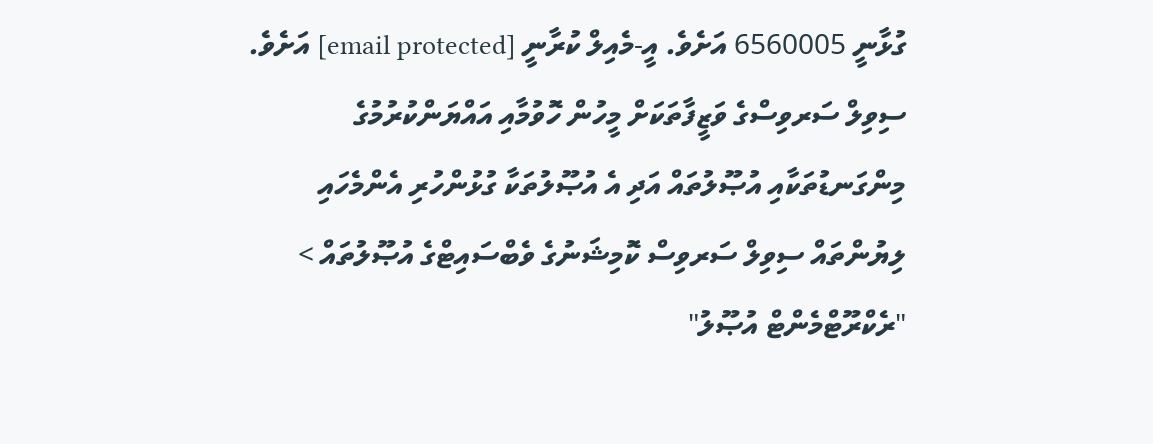ގުޅާނީ 6560005 އަށެވެ. އީ-މެއިލް ކުރާނީ [email protected] އަށެވެ.
ސިވިލް ސަރވިސްގެ ވަޒީފާތަކަށް މީހުން ހޮވުމާއި އައްޔަންކުރުމުގެ މިންގަނޑުތަކާއި އުޞޫލުތައް އަދި އެ އުޞޫލުތަކާ ގުޅުންހުރި އެންމެހައި ލިޔުންތައް ސިވިލް ސަރވިސް ކޮމިޝަނުގެ ވެބްސައިޓްގެ އުޞޫލުތައް > "ރެކްރޫޓްމެންޓް އުޞޫލު"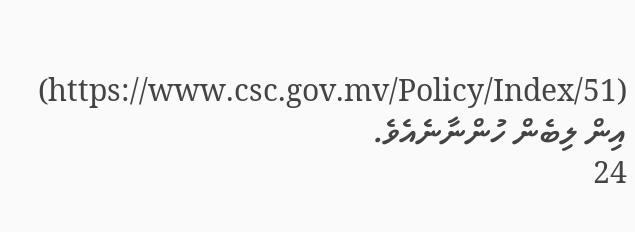(https://www.csc.gov.mv/Policy/Index/51) އިން ލިބެން ހުންނާނެއެވެ.
24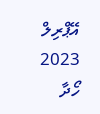އޭޕްރިލް 2023
ހޯދާ